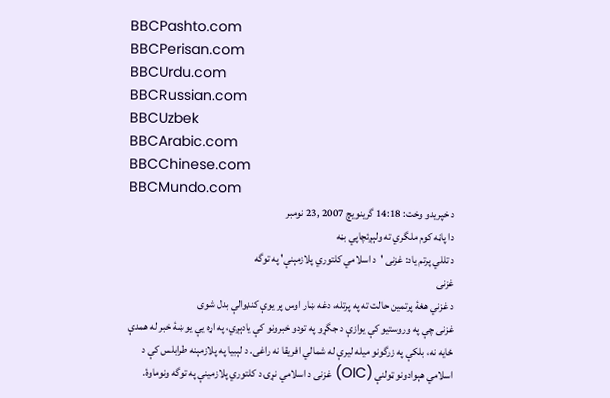BBCPashto.com
BBCPerisan.com
BBCUrdu.com
BBCRussian.com
BBCUzbek
BBCArabic.com
BBCChinese.com
BBCMundo.com
د خپريدو وخت: 14:18 گرينويچ 2007 ,23 نومبر
دا پاڼه کوم ملگري ته ولېږئچاپي بڼه
د تللي پرتم ياد: غزنى 'د اسلامي کلتوري پلازمېنې' په توگه
غزنى
د غزني هغۀ پرتمين حالت ته په پرتله، دغه ښار اوس پر يوې کنډوالې بدل شوى
غزنى چې په وروستيو کې يوازې د جگړو په تودو خبرونو کې يادېږي، په اړه يې يو ښۀ خبر له همدې ځايه نه، بلکې په زرگونو ميله ليرې له شمالي افريقا نه راغى. د لېبيا په پلازمېنه طرابلس کې د اسلامي هېوادونو ټولنې (OIC) غزنى د اسلامي نړۍ د کلتوري پلازمينې په توگه ونوماوۀ.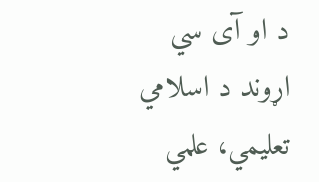د او آى سي اړوند د اسلامي تعليمي، علمي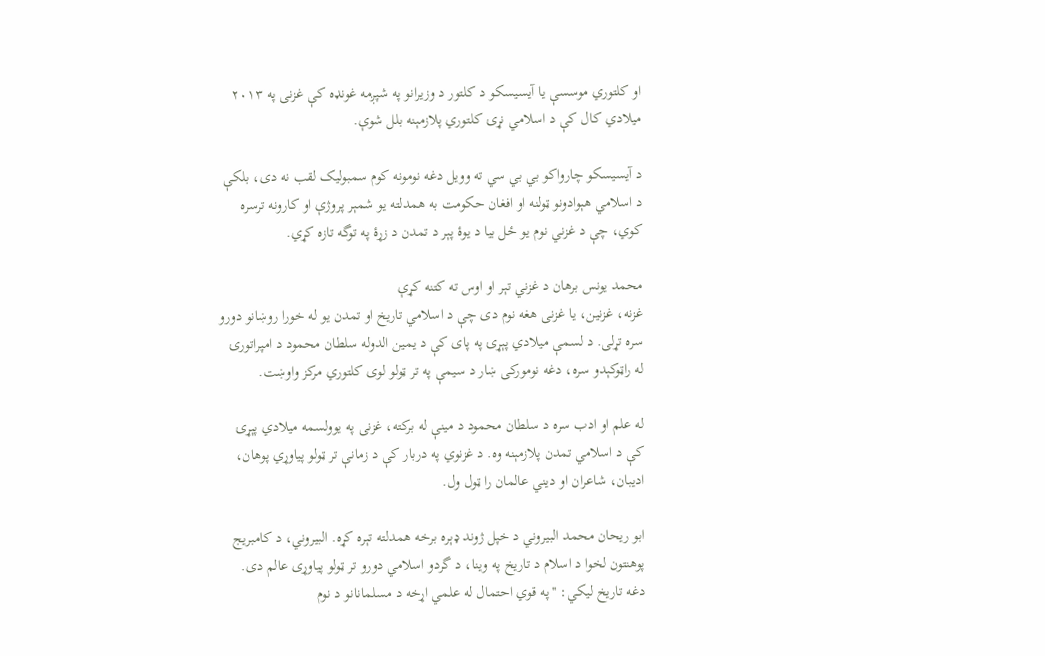او کلتوري موسسې يا آيسيسکو د کلتور د وزيرانو په شپږمه غونډه کې غزنى په ٢٠١٣ ميلادي کال کې د اسلامي نړۍ کلتوري پلازمېنه بلل شوې.

د آيسيسکو چارواکو بي بي سي ته وويل دغه نومونه کوم سمبوليک لقب نه دى، بلکې د اسلامي هېوادونو ټولنه او افغان حکومت به همدلته يو شمېر پروژې او کارونه ترسره کوي، چې د غزني نوم يو ځل بيا د يوۀ پېر د تمدن د زړۀ په توگه تازه کړي.

محمد يونس برهان د غزني تېر او اوس ته کتنه کړې
غزنه، غزنين، يا غزنى هغه نوم دى چې د اسلامي تاريخ او تمدن يو له خورا روښانو دورو سره تړلى. د لسمې ميلادي پېړۍ په پاى کې د يمين الدوله سلطان محمود د امپراتورۍ له راټوکېدو سره، دغه نومورکى ښار د سيمې په تر ټولو لوى کلتوري مرکز واوښت.

له علم او ادب سره د سلطان محمود د مينې له برکته، غزنى په يوولسمه ميلادي پېړۍ کې د اسلامي تمدن پلازمېنه وه. د غزنوي په دربار کې د زمانې تر ټولو پياوړي پوهان، اديبان، شاعران او ديني عالمان را ټول ول.

ابو ريحان محمد البيروني د خپل ژوند ډېره برخه همدلته تېره کړه. البيروني، د کامبريج پوهنتون لخوا د اسلام د تاريخ په وينا، د گردو اسلامي دورو تر ټولو پياوړى عالم دى. دغه تاريخ ليکي: ''په قوي احتمال له علمي اړخه د مسلمانانو د نوم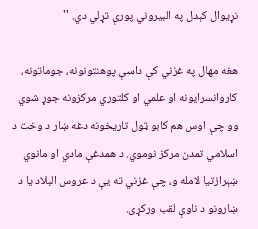نړيوال کېدل په البيروني پورې تړلي دي. ''

هغه مهال په غزني کې داسې پوهنتونونه، جوماتونه، کاروانسرايونه او علمي او کلتوري مرکزونه جوړ شوي وو چې اوس هم کابو ټول تاريخونه دغه ښار د وخت د اسلامي تمدن مرکز نوموي. د همدغې مادي او مانوي ښېرازتيا لامله و، چې غزني ته يې د عروس البلاد يا د ښارونو د ناوې لقب ورکړى.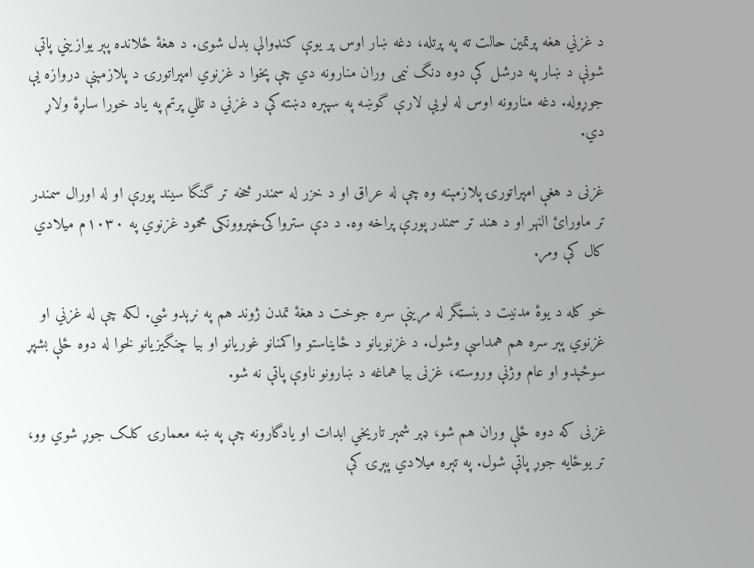د غزني هغه پرتمين حالت ته په پرتله، دغه ښار اوس پر يوې کنډوالې بدل شوى. د هغۀ ځلانده پېر يوازيني پاتې شونې د ښار په درشل کې دوه دنگ نيمى وران منارونه دي چې پخوا د غزنوي امپراتورۍ د پلازمېنې دروازه يې جوړوله. دغه منارونه اوس له لويې لارې گوښه په سپېره دښته کې د غزني د تللي پرتم په ياد خورا ساړۀ ولاړ دي.

غزنى د هغې امپراتورۍ پلازمېنه وه چې له عراق او د خزر له سمندر څخه تر گنگا سيند پورې او له اورال سمندر تر ماورائ النهر او د هند تر سمندر پورې پراخه وه. د دې سترواکۍخپروونکى محمود غزنوي په ١٠٣٠م ميلادي کال کې ومړ.

خو کله د يوۀ مدنيت د بنسټگر له مړينې سره جوخت د هغۀ تمدن ژوند هم په نړېدو شي. لکه چې له غزني او غزنوي پېر سره هم همداسې وشول. د غزنويانو د ځايناستو واکمنانو غوريانو او بيا چنگيزيانو لخوا له دوه ځلې بشپړ سوځېدو او عام وژنې وروسته، غزنى بيا هماغه د ښارونو ناوې پاتې نه شو.

غزنى که دوه ځلې وران هم شو، ډېر شمېر تاريخي ابدات او يادگارونه چې په ښه معمارۍ کلک جوړ شوي وو، تر يوځايه جوړ پاتې شول. په تېره ميلادي پېړۍ کې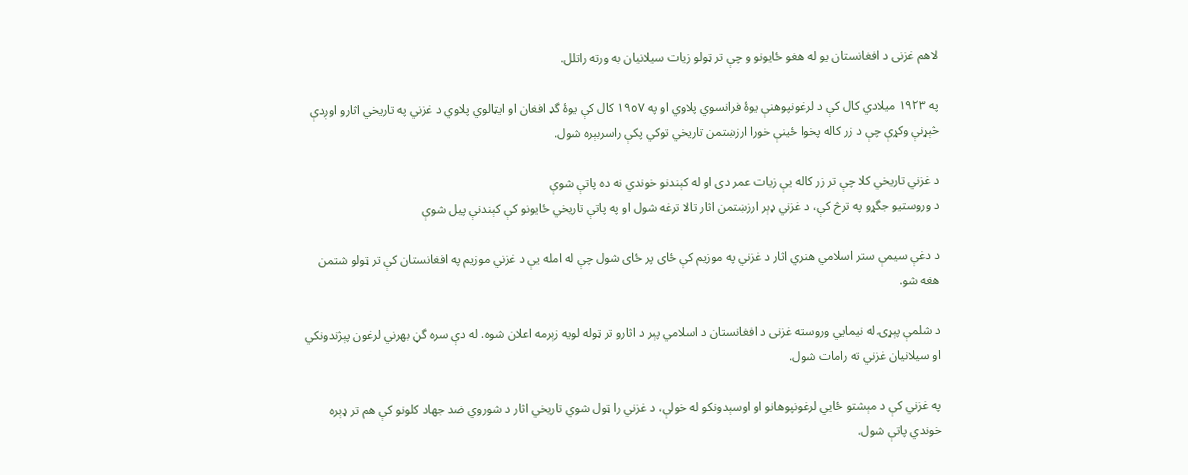لاهم غزنى د افغانستان يو له هغو ځايونو و چې تر ټولو زيات سيلانيان به ورته راتلل.

په ١٩٢٣ ميلادي کال کې د لرغونپوهنې يوۀ فرانسوي پلاوي او په ١٩٥٧ کال کې يوۀ گډ افغان او ايټالوي پلاوي د غزني په تاريخي اثارو اوږدې څېړنې وکړې چې د زر کاله پخوا ځينې خورا ارزښتمن تاريخي توکي پکې راسربېره شول.

د غزني تاريخي کلا چې تر زر کاله يې زيات عمر دى او له کېندنو خوندي نه ده پاتې شوې
د وروستيو جگړو په ترڅ کې، د غزني ډېر ارزښتمن اثار تالا ترغه شول او په پاتې تاريخي ځايونو کې کېندنې پيل شوې

د دغې سيمې ستر اسلامي هنري اثار د غزني په موزيم کې ځاى پر ځاى شول چې له امله يې د غزني موزيم په افغانستان کې تر ټولو شتمن هغه شو.

د شلمې پېړۍ له نيمايي وروسته غزنى د افغانستان د اسلامي پېر د اثارو تر ټوله لويه زېرمه اعلان شوه. له دې سره گڼ بهرني لرغون پېژندونکي او سيلانيان غزني ته رامات شول.

په غزني کې د مېشتو ځايي لرغونپوهانو او اوسېدونکو له خولې، د غزني را ټول شوي تاريخي اثار د شوروي ضد جهاد کلونو کې هم تر ډېره خوندي پاتې شول.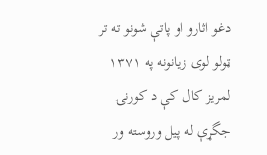دغو اثارو او پاتې شونو ته تر ټولو لوى زيانونه په ١٣٧١ لمريز کال کې د کورنۍ جگړې له پيل وروسته ور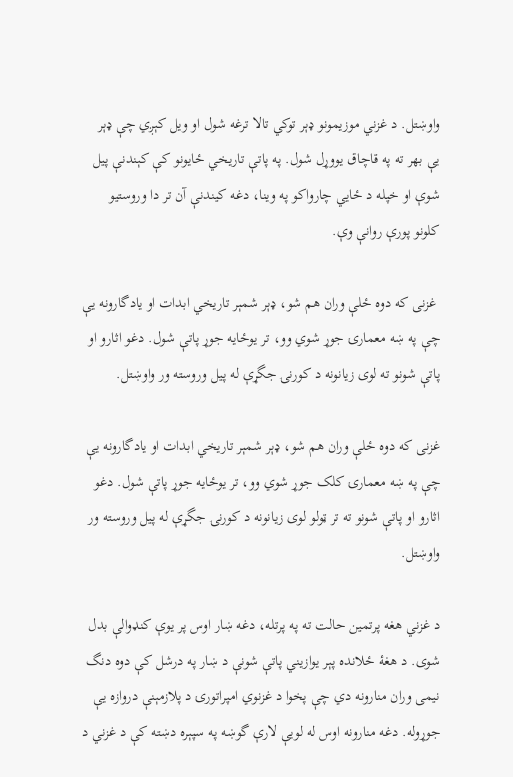واوښتل. د غزني موزيمونو ډېر توکي تالا ترغه شول او ويل کېږي چې ډېر يې بهر ته په قاچاق يووړل شول. په پاتې تاريخي ځايونو کې کېندنې پيل شوې او خپله د ځايي چارواکو په وينا، دغه کيندنې آن تر دا وروستيو کلونو پورې روانې وې.

 غزنى که دوه ځلې وران هم شو، ډېر شمېر تاريخي ابدات او يادگارونه يې چې په ښه معمارۍ جوړ شوي وو، تر يوځايه جوړ پاتې شول. دغو اثارو او پاتې شونو ته لوى زيانونه د کورنۍ جگړې له پيل وروسته ور واوښتل.

غزنى که دوه ځلې وران هم شو، ډېر شمېر تاريخي ابدات او يادگارونه يې چې په ښه معمارۍ کلک جوړ شوي وو، تر يوځايه جوړ پاتې شول. دغو اثارو او پاتې شونو ته تر ټولو لوى زيانونه د کورنۍ جگړې له پيل وروسته ور واوښتل.

د غزني هغه پرتمين حالت ته په پرتله، دغه ښار اوس پر يوې کنډوالې بدل شوى. د هغۀ ځلانده پېر يوازيني پاتې شونې د ښار په درشل کې دوه دنگ نيمى وران منارونه دي چې پخوا د غزنوي امپراتورۍ د پلازمېنې دروازه يې جوړوله. دغه منارونه اوس له لويې لارې گوښه په سپېره دښته کې د غزني د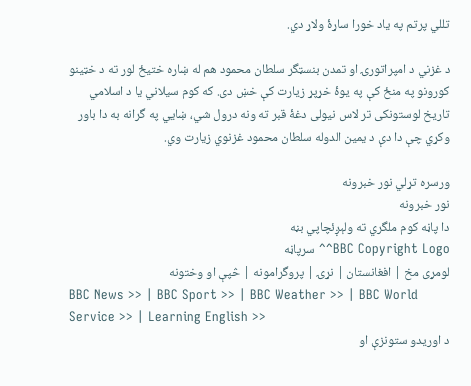تللي پرتم په ياد خورا ساړۀ ولاړ دي.

د غزني د امپراتورۍ او تمدن بنسټگر سلطان محمود هم له ښاره ختيځ لور ته د خټينو کورونو په منځ کې په يوۀ خړپړ زيارت کې خښ دى. که کوم سيلاني يا د اسلامي تاريخ لوستونکى تر لاس نيولى دغۀ قبر ته ونه درول شي، ښايي په گرانه به دا باور وکړي چې دا دې د يمين الدوله سلطان محمود غزنوي زيارت وي.

ورسره تړلي نور خبرونه
نور خبرونه
دا پاڼه کوم ملگري ته ولېږئچاپي بڼه
BBC Copyright Logo^^ سرپاڼه
لومړى مخ | افغانستان | نړۍ | پروگرامونه | څپې او وختونه
BBC News >> | BBC Sport >> | BBC Weather >> | BBC World Service >> | Learning English >>
د اوريدو ستونزې او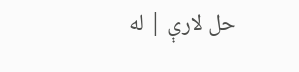حل لارې | له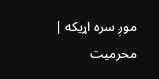موږ سره اړيکه | محرميت